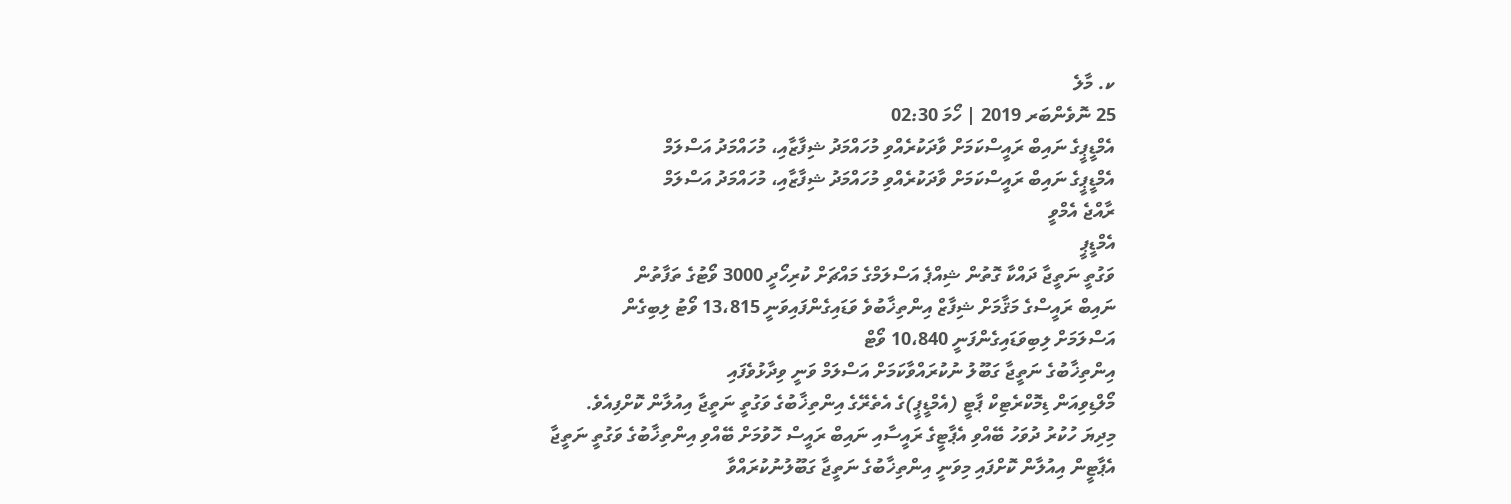ކ. މާލެ
25 ނޮވެންބަރ 2019 | ހޯމަ 02:30
އެމްޑީޕީގެ ނައިބް ރައީސްކަމަށް ވާދަކުރެއްވި މުހައްމަދު ޝިފާޒާއި، މުހައްމަދު އަސްލަމް
އެމްޑީޕީގެ ނައިބް ރައީސްކަމަށް ވާދަކުރެއްވި މުހައްމަދު ޝިފާޒާއި، މުހައްމަދު އަސްލަމް
ރާއްޖެ އެމްވީ
އެމްޑީޕީ
ވަގުތީ ނަތީޖާ ދައްކާ ގޮތުން ޝިއްޕެ އަސްލަމްގެ މައްޗަށް ކުރިހޯދީ 3000 ވޯޓުގެ ތަފާތުން
ނައިބް ރައީސްގެ މަޤާމަށް ޝިފާޒް އިންތިޚާބުވެ ވަޑައިގެންފައިވަނީ 13،815 ވޯޓު ލިބިގެން
އަސްލަމަށް ލިބިވަޑައިގެންފަނީ 10،840 ވޯޓް
އިންތިޚާބުގެ ނަތީޖާ ގަބޫލު ނުކުރައްވާކަމަށް އަސްލަމް ވަނީ ވިދާޅުވެފައި
މޯލްޑިވިއަން ޑިމޮކްރެޓިކް ޕާޓީ (އެމްޑީޕީ)ގެ އެތެރޭގެ އިންތިޚާބުގެ ވަގުތީ ނަތީޖާ އިއުލާން ކޮށްފިއެވެ.
މިދިޔަ ހުކުރު ދުވަހު ބޭއްވި އެޕާޓީގެ ރައީސާއި ނައިބް ރައީސް ހޮވުމަށް ބޭއްވި އިންތިޚާބުގެ ވަގުތީ ނަތީޖާ އެޕާޓީން އިއުލާން ކޮށްފައި މިވަނީ އިންތިޚާބުގެ ނަތީޖާ ގަބޫލުނުކުރައްވާ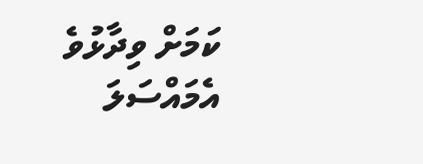ކަމަށް ވިދާޅުވެ އެމައްސަލަ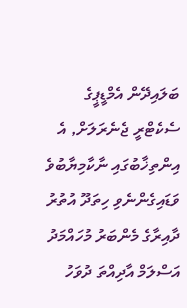ބަލައިދޭން އެމްޑީޕީގެ ސެކެޓްރީ ޖެނެރަލަށް, އެ އިންތިޚާބުގައި ނާކާމިޔާބުވެ ވަޑައިގެންނެވި ހިތަދޫ އުތުރު ދާއިރާގެ މެންބަރު މުހައްމަދު އަސްލަމް އާދިއްތަ ދުވަހު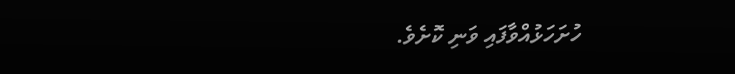ހުށަހަޅުއްވާފައި ވަނި ކޮށެވެ.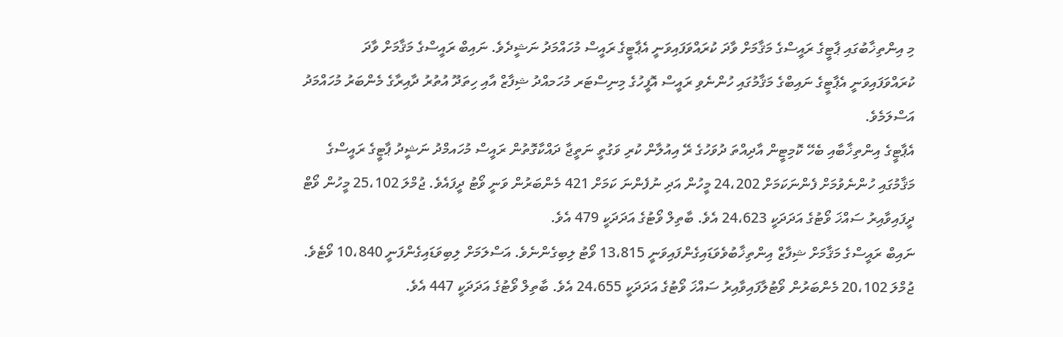މި އިންތިޚާބުގައި ޕާޓީގެ ރައީސްގެ މަޤާމަށް ވާދަ ކުރައްވަފައިވަނީ އެޕާޓީގެ ރައީސް މުހައްމަދު ނަޝީދެވެ. ނައިބް ރައީސްގެ މަޤާމަށް ވާދަ ކުރައްވަފައިވަނީ އެޕާޓީގެ ނައިބްގެ މަޤާމުގައި ހުންނެވި ރައީސް އޮފީހުގެ މިނިސްޓަރ މުހަމއްދު ޝިފާޒް އާއި ހިތަދޫ އުތުރު ދާއިރާގެ މެންބަރު މުހައްމަދު އަސްލަމެވެ.
އެޕާޓީގެ އިންތިޚާބާއި ބެހޭ ކޮމިޓީން އާދިއްތަ ދުވަހުގެ ރޭ އިއުލާން ކުރި ވަގުތީ ނަތީޖާ ދައްކާގޮތުން ރައީސް މުހައމްދު ނަޝީދު ޕާޓީގެ ރައީސްގެ މަޤާމުގައި ހުންނެވުމަށް ފެންނަކަމަށް 24،202 މީހުން އަދި ނުފެންނަ ކަމަށް 421 މެންބަރުން ވަނީ ވޯޓު ދީފައެވެ. ޖުމްލަ 25،102 މީހުން ވޯޓް ދީފައިވާއިރު ސައްޚަ ވޯޓުގެ އަދަދަކީ 24،623 އެވެ. ބާތިލް ވޯޓުގެ އަދަދަކީ 479 އެވެ.
ނައިބް ރައީސްގެ މަޤާމަށް ޝިފާޒް އިންތިޚާބުވެވަޑައިގެންފައިވަނީ 13،815 ވޯޓު ލިބިގެންނެވެ. އަސްލަމަށް ލިބިވަޑައިގެންފަނީ 10،840 ވޯޓެވެ. ޖުމްލަ 20،102 މެންބަރުން ވޯޓުލާފައިވާއިރު ސައްޚަ ވޯޓުގެ އަދަދަކީ 24،655 އެވެ. ބާތިލް ވޯޓުގެ އަދަދަކީ 447 އެވެ.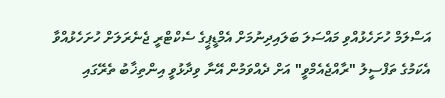އަސްލަމް ހުށަހެޅުއްވި މައްސަލަ ބަލައިދިނުމަށް އެމްޑީޕީގެ ސެކްޓްރީ ޖެނެރަލަށް ހުށަހެޅުއްވާ އެކަމުގެ ތަފްސީލު "ރާއްޖެއެމްވީ" އަށް ދެއްވަމުން އޭނާ ވިދާޅުވީ އިންތިޚާބު ތެރޭގައި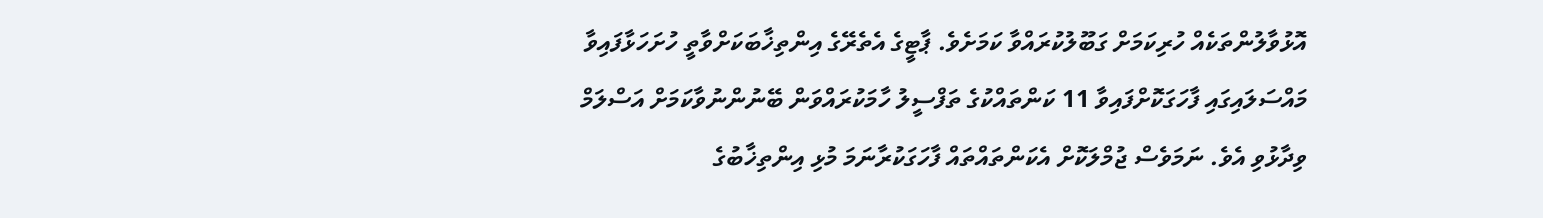އޮޅުވާލުންތަކެއް ހުރިކަމަށް ގަބޫލުކުރައްވާ ކަމަށެވެ. ޕާޓީގެ އެތެރޭގެ އިންތިޚާބަކަށްވާތީ ހުށަހަޅާފައިވާ މައްސަލައިގައި ފާހަގަކޮށްފައިވާ 11 ކަންތައްކުގެ ތަފްސީލު ހާމަކުރައްވަން ބޭނުންނުވާކަމަށް އަސްލަމް ވިދާޅުވި އެވެ. ނަމަވެސް ޖުމްލަކޮށް އެކަންތައްތައް ފާހަގަކުރާނަމަ މުޅި އިންތިޚާބުގެ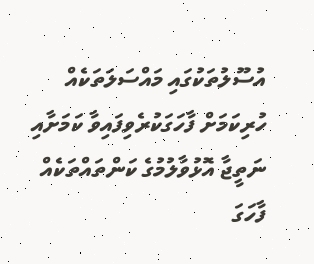އުސޫލުތަކުގައި މައްސަލަތަކެއް ހުރިކަމަށް ފާހަގަކުރެވިފައިވާ ކަމަށާއި ނަތީޖާ އޮޅުވާލުމުގެ ކަންތައްތަކެއް ފާހަގަ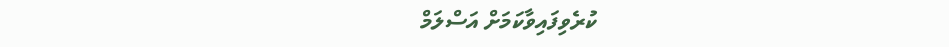ކުރެވިފައިވާކަމަށް އަސްލަމް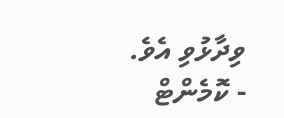ވިދާޅުވި އެވެ.
- ކޮމެންޓް